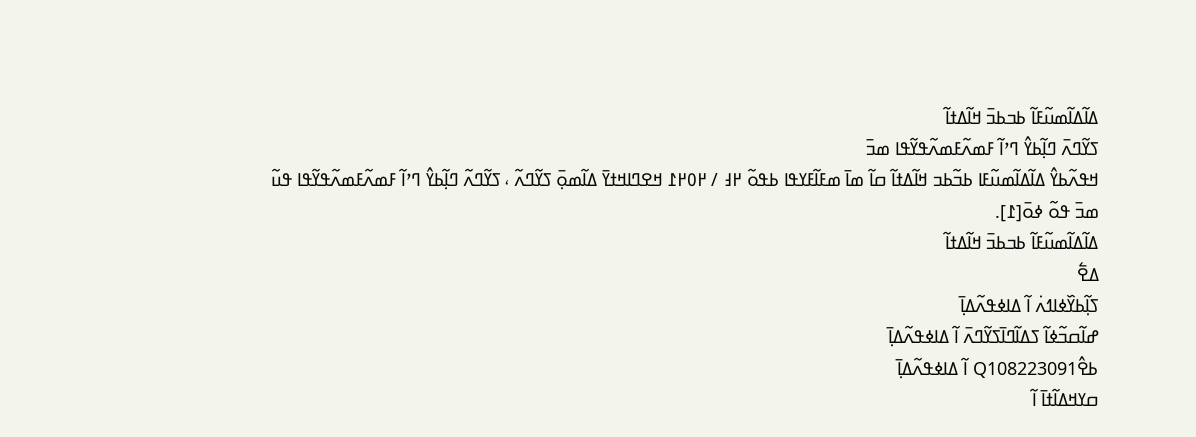ߡߊ߬ߡߊ߬ߘߎ߬ߓߊ߬ ߕߏߕߏ߫ ߞߊ߬ߡߙߊ߬
ߖߌ߬ߣߍ߫ ߣߊ߲߬ߕߌ߮ ߣߴߊ߬ ߓߘߍ߬ߓߘߍ߬ߟߌ߬ߟߊ ߘߏ߫
ߞߟߍ߬ߕߌ߮ ߡߊ߬ߡߊ߬ߘߎ߬ߓߊ ߕߏ߬ߕߏ ߞߊ߬ߡߙߊ߬ ߛߊ߬ ߘߊ߫ ߘߓߊ߬ߓߌߟߊ ߕߟߋ߬ ߂߃ / ߂߀߂߁ ߞߐߣߊߞߙߌ߫ ߡߊ߬ߘߋ߲߫ ߖߌ߬ߣߍ߬ ، ߖߌ߬ߣߍ߬ ߣߊ߲߬ߕߌ߮ ߣߴߊ߬ ߓߘߍ߬ߓߘߍ߬ߟߌ߬ߟߊ ߟߎ߬ ߘߏ߫ ߟߋ߬ ߦߋ߫[߁].
ߡߊ߬ߡߊ߬ߘߎ߬ߓߊ߬ ߕߏߕߏ߫ ߞߊ߬ߡߙߊ߬
ߡߐ߱
ߖߊ߲߬ߕߌ߰ߦߊߗߍ߭ ߊ߬ ߡߊߦߟߍ߬ߡߊ߲߫
ߝߊ߬ߛߏ߬ߦߊ߬ ߖߡߊ߬ߣߊ߫ߖߌ߬ߣߍ߫ ߊ߬ ߡߊߦߟߍ߬ߡߊ߲߫
ߕߐ߮Q108223091 ߊ߬ ߡߊߦߟߍ߬ߡߊ߲߫
ߛߌߞߡߊ߬ߙߊ߫ ߊ߬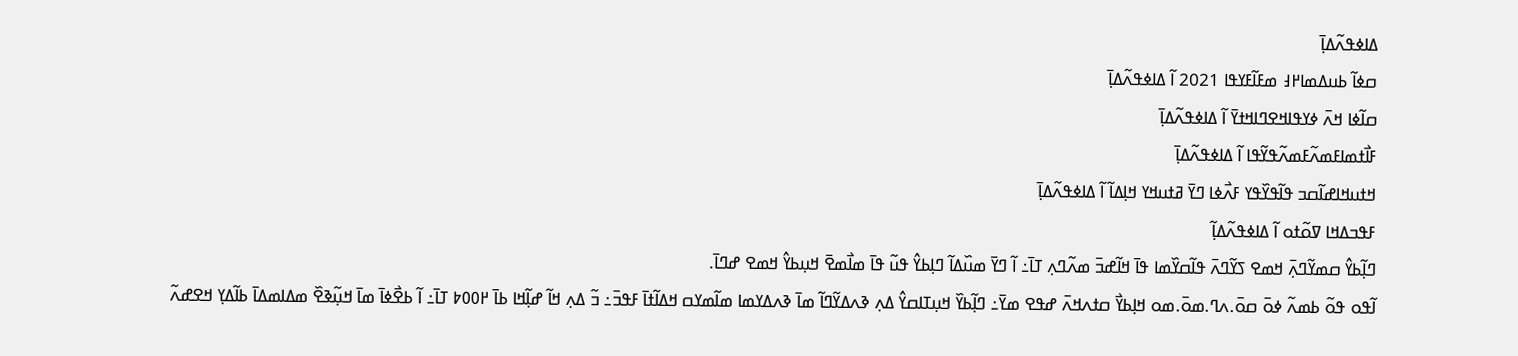ߡߊߦߟߍ߬ߡߊ߲߫
ߛߦߊ߬ ߕߎߡߘߊ߂߃ ߘߓߊ߬ߓߌߟߊ 2021 ߊ߬ ߡߊߦߟߍ߬ߡߊ߲߫
ߛߊ߬ߦߊ ߞߍ߫ ߦߌߟߊߞߐߣߊߞߙߌ߫ ߊ߬ ߡߊߦߟߍ߬ߡߊ߲߫
ߓߊ߯ߙߘߊߓߘߍ߬ߓߘߍ߬ߟߌ߬ߟߊ ߊ߬ ߡߊߦߟߍ߬ߡߊ߲߫
ߞߙߎߞߊߝߊ߬ߛߏ ߟߊ߬ߟߌ߰ߟߌ ߓߍ߯ߦߊ ߣߌ߫ ߥߙߎߞߌ ߞߊ߲ߡߊ߬ ߊ߬ ߡߊߦߟߍ߬ߡߊ߲߫
ߓߟߏߡߞߊ ߜߋ߬ߙߋ ߊ߬ ߡߊߦߟߍ߬ߡߊ߲߬
ߣߊ߲߬ߕߌ߮ ߛߘߌ߬ߣߍ߲߫ ߞߘߐ ߖߌ߬ߣߍ߫ ߟߊ߬ߛߌ߰ߘߊ ߟߊ߫ ߞߊ߬ߝߏ߫ ߘߍ߬ߣߍ߲ ߠߊ߫߸ ߊ߬ ߣߌ߫ ߘߎ߰ߡߊ߬ ߣߊ߲ߕߌ߮ ߟߎ߬ ߟߊ߫ ߘߊ߯ߘߐ߫ ߞߎ߲ߕߌ߮ ߞߘߐ ߝߣߊ߫.
ߊ߬ߟߋ ߟߋ߬ ߕߘߍ߬ ߦߋ߫ ߛߋ߫.ߍߣ.ߘߋ߫.ߘߋ ߞߊ߲ߕߌ߯ ߛߙߍߞߍ߫ ߝߟߐ ߘߌ߫߸ ߣߊ߲߬ߕߌ߰ ߞߎ߲ߠߊߛߌ߮ ߡߍ߲ ߢߍߡߌ߬ߣߊ߬ ߘߊ߫ ߢߍߡߌߘߊ ߘߊ߬ߘߌߛ ߞߡߊ߬ߙߊ߫ ߓߟߏ߫߸ ߏ߬ ߡߍ߲ ߞߊ߬ ߝߊ߲߬ߞߊ ߕߊ߫ ߂߀߀߈ ߠߊ߫߸ ߊ߬ ߕߐ߯ߦߊ߫ ߘߊ߫ ߞߎ߲߬ߢߐ߰ ߘߡߊߘߡߊ߫ ߕߊ߬ߡߌ߲ ߞߐߝߍ߬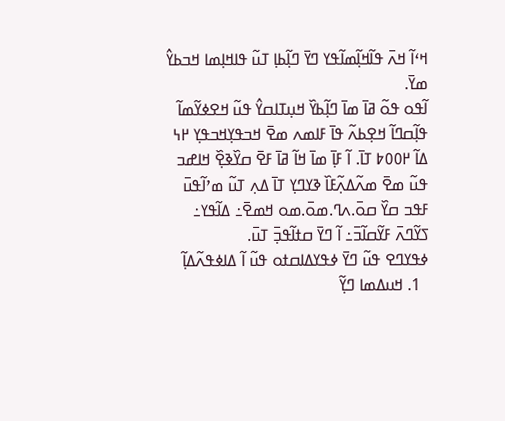ߞߵߊ߬ ߞߍ߫ ߟߊ߬ߞߊ߲߬ߘߊ߬ߟߌ ߣߌ߫ ߣߊ߲߬ߕߊ߲ ߠߎ߬ ߟߊߞߊ߲ߘߊ ߞߏߕߌ߮ ߘߌ߫.
ߊ߬ߟߋ ߟߋ߬ ߥߊ߫ ߘߊ߫ ߣߊ߲߬ߕߌ߰ ߞߎ߲ߠߊߛߌ߮ ߟߎ߬ ߞߐߦߌ߬ߘߊ߬ ߟߊ߲߬ߛߣߊ߬ ߞߐ߲ߕߍ߬ ߟߊ߫ ߓߊߘߍ ߘߐ߫ ߞߏߟߌ߲ߞߏߟߌ߲ ߂߆ ߡߊ߬ ߂߀߀߈ ߠߊ߫. ߊ߬ ߓߊ߲߫ ߘߊ߫ ߞߊ߬ ߥߊ߫ ߓߐ߫ ߛߌ߰ߢߐ߲߰ ߞߊߝߏ ߟߎ߬ ߘߐ߫ ߘߍ߬ߡߍ߲߬ߓߊ߰ ߢߌߣߌ߲ ߠߊ߫ ߡߍ߲ ߠߎ߬ ߘߴߊ߬ߟߎ߫ ߓߟߏ ߛߌ߰ ߛߋ߫.ߍߣ.ߘߋ߫.ߘߋ ߞߘߐ߫߸ ߡߊ߬ߟߌ߸ ߖߌ߬ߣߍ߫ ߓߌ߬ߛߊ߬ߏ߫߸ ߊ߬ ߣߌ߫ ߛߙߊ߬ߟߏ߲߫ ߠߎ߫.
ߦߟߌߣߐ ߟߎ߬ ߣߌ߫ ߦߟߌߡߊߛߙߋ ߟߎ߬ ߊ߬ ߡߊߦߟߍ߬ߡߊ߲߬
  1. ߞߎߡߘߊ ߣߌ߲߬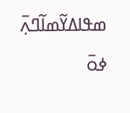ߘߟߊߡߌ߬ߘߊ߬ߣߍ߲߫ ߦߋ߫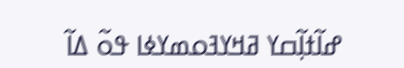ߝߊ߬ߙߊ߲߬ߛߌ ߥߞߌߔߋߘߌߦߊ ߟߋ߬ ߡߊ߬